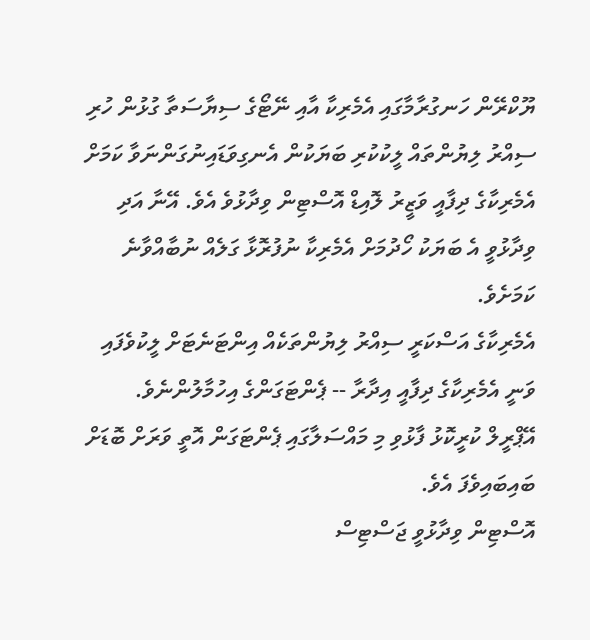ޔޫކްރޭން ހަނގުރާމާގައި އެމެރިކާ އާއި ނޭޓޯގެ ސިޔާސަތާ ގުޅުން ހުރި ސިއްރު ލިޔުންތައް ލީކުކުރި ބަޔަކުން އެނގިވަޑައިނުގަންނަވާ ކަމަށް އެމެރިކާގެ ދިފާއީ ވަޒީރު ލޮއިޑް އޮސްޓިން ވިދާޅުވެ އެވެ. އޭނާ އަދި ވިދާޅުވީ އެ ބަޔަކު ހޯދުމަށް އެމެރިކާ ނުފުރޮޅާ ގަލެއް ނުބާއްވާނެ ކަމަށެވެ.
އެމެރިކާގެ އަސްކަރީ ސިއްރު ލިޔުންތަކެއް އިންޓަނެޓަށް ލީކުވެފައި ވަނީ އެމެރިކާގެ ދިފާއީ އިދާރާ -- ޕެންޓަގަންގެ އިހުމާލުންނެވެ.
އޭޕްރީލް ކުރީކޮޅު ފާޅުވި މި މައްސަލާގައި ޕެންޓަގަން އޮތީ ވަރަށް ބޮޑަށް ބައިބައިވެފަ އެވެ.
އޮސްޓިން ވިދާޅުވީ ޖަސްޓިސް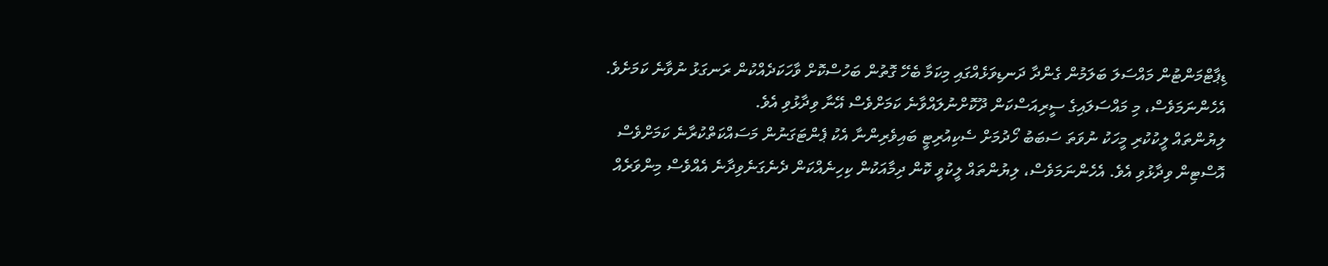ޑިޕާޓްމަންޓުން މައްސަލަ ބަލަމުން ގެންދާ ދަނޑިވަޅެއްގައި މިކަމާ ބެހޭ ގޮތުން ބަހުސްކޮށް ވާހަކަދެއްކުން ރަނގަޅު ނުވާނެ ކަމަށެވެ. އެހެންނަމަވެސް، މި މައްސަލައިގެ ސީރިއަސްކަން ދޫކޮށްނުލައްވާނެ ކަމަށްވެސް އޭނާ ވިދާޅުވި އެވެ.
ލިޔުންތައް ލީކުކުރި މީހަކު ނުވަތަ ސަބަބު ހޯދުމަށް ސެކިއުރިޓީ ބައިވެރިންނާ އެކު ޕެންޓަގަނުން މަސައްކަތްކުރާނެ ކަމަށްވެސް އޮސްޓިން ވިދާޅުވި އެވެ. އެހެންނަމަވެސް، ލިޔުންތައް ލީކުވީ ކޮން ދިމާއަކުން ކިހިނެއްކަން ދެނެގަނެވިދާނެ އެއްވެސް މިންވަރެއް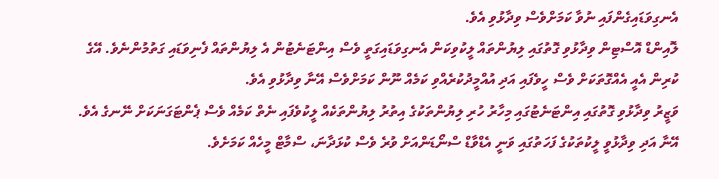އެނގިވަޑައިގެންފައި ނުވާ ކަމަށްވެސް ވިދާޅުވި އެވެ.
ލޮއިންޑް އޮސްޓިން ވިދާޅުވި ގޮތުގައި ލިޔުންތައް ލީކުވިކަން އެނގިވަޑައިގަތީ ވެސް އިންޓަނެޓުން އެ ލިޔުންތައް ފެނިވަޑައި ގަތުމުންނެވެ. އޭގެ ކުރިން އެއީ އެއްގޮތަކަށް ވެސް ހީވެފައި އަދި އުއްމީދުކުރެއްވި ކަމެއް ނޫން ކަމަށްވެސް އޭނާ ވިދާޅުވި އެވެ.
ވަޒީރު ވިދާޅުވި ގޮތުގައި އިންޓަނެޓުގައި މިހާރު ހުރި ލިޔުންތަކުގެ އިތުރު ލިޔުންތަކެއް ލީކުވެފައި ނެތް ކަމެއް ވެސް ޕެންޓަގަނަކަށް ނޭނގެ އެވެ. އޭނާ އަދި ވިދާޅުވީ ލީކުތަކުގެ ފަހަތުގައި ވަނީ އެޑްވާޑް ސްނޯޑަންއަށް ވުރެ ވެސް ކުޅަދާނަ، ސްމާޓް މީހެއް ކަމަށެވެ.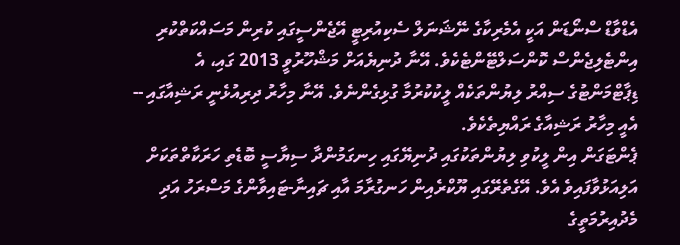އެޑްވާޑް ސްނޯޑަން އަކީ އެމެރިކާގެ ނޭޝަނަލް ސެކިއުރިޓީ އޭޖެންސީގައި ކުރިން މަސައްކަތްކުރި އިންޓެލިޖެންސް ކޮންސަލްޓޭންޓެކެވެ. އޭނާ ދުނިޔެއަށް މަޝްހޫރުވީ 2013 ގައި، އެ ޑިޕާޓްމަންޓުގެ ސިއްރު ލިޔުންތަކެއް ލީކުކުރުމާ ގުޅިގެންނެވެ. އޭނާ މިހާރު ދިރިއުޅެނީ ރަޝިއާގައި -- އެއީ މިހާރު ރަޝިއާގެ ރައްޔިތެކެވެ.
ޕެންޓަގަން އިން ލީކުވި ލިޔުންތަކުގައި ދުނިޔޭގައި ހިނގަމުންދާ ސިޔާސީ ބޮޑެތި ހަރަކާތްތަކަށް އަލިއަޅުވާފައިވެ އެވެ. އޭގެތެރޭގައި ޔޫކްރެއިން ހަނގުރާމަ އާއި ޗައިނާ-ޓައިވާންގެ މަސްރަހު އަދި މެދުއިރުމަތީގެ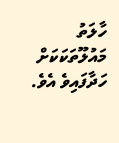ހާލަތު މައުލޫތަކަކަށް ހަދާފައިވެ އެވެ.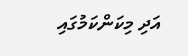އަދި މިކަންކަމުގައި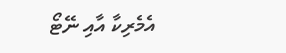އެމެރިކާ އާއި ނޭޓޯ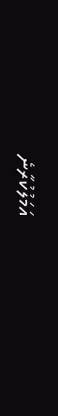އަމަލުކުރާނެ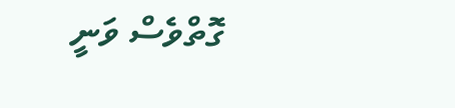ގޮތްވެސް ވަނީ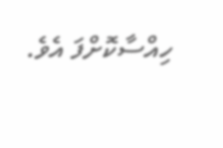ހިއްސާކޮށްފަ އެވެ.